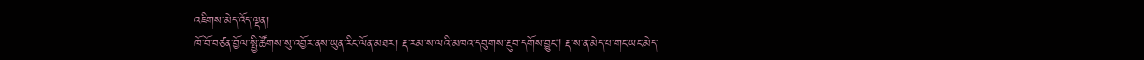འཇིགས་མེད་འོད་ལྡན།
ཁོ་བོ་བཙན་བྱོལ་སྤྱི་ཚོགས་སུ་འབྱོར་ནས་ཡུན་རིང་ལོན་མཐར། རྡ་རམ་ས་ལའི་མཁའ་དབུགས་རྔུབ་དགོས་བྱུང། རྡ་ས་ན་མེད་པ་གང་ཡང་མེད་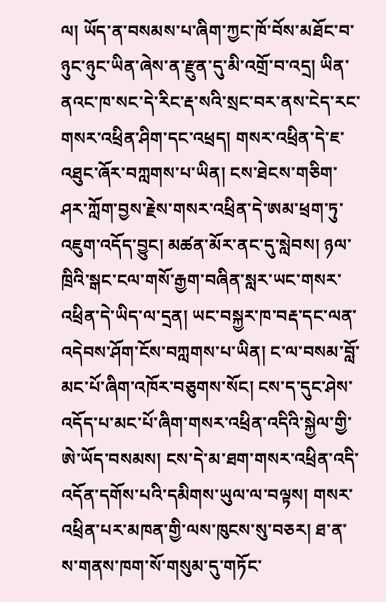ལ། ཡོད་ན་བསམས་པ་ཞིག་ཀྱང་ཁོ་བོས་མཐོང་བ་ཉུང་ཉུང་ཡིན་ཞེས་ན་རྫུན་དུ་མི་འགྲོ་བ་འདྲ། ཡིན་ནའང་ཁ་སང་དེ་རིང་རྡ་སའི་སྲང་བར་ནས་ངེད་རང་གསར་འཕྲིན་ཤིག་དང་འཕྲད། གསར་འཕྲིན་དེ་ཇ་འཐུང་ཞོར་བཀླགས་པ་ཡིན། ངས་ཐེངས་གཅིག་ཤར་ཀློག་བྱས་རྗེས་གསར་འཕྲིན་དེ་ཨམ་ཕྲག་ཏུ་འཇུག་འདོད་བྱུང། མཚན་མོར་ནང་དུ་སླེབས། ཉལ་ཁྲིའི་སྒང་ངལ་གསོ་རྒྱག་བཞིན་སླར་ཡང་གསར་འཕྲིན་དེ་ཡིད་ལ་དྲན། ཡང་བསྐྱར་ཁ་བརྡ་དང་ལན་འདེབས་ཤོག་ངོས་བཀླགས་པ་ཡིན། ང་ལ་བསམ་བློ་མང་པོ་ཞིག་འཁོར་བཅུགས་སོང། ངས་ད་དུང་ཤེས་འདོད་པ་མང་པོ་ཞིག་གསར་འཕྲིན་འདིའི་སྐྱེལ་གྱི་ཨེ་ཡོད་བསམས། ངས་དེ་མ་ཐག་གསར་འཕྲིན་འདི་འདོན་དགོས་པའི་དམིགས་ཡུལ་ལ་བལྟས། གསར་འཕྲིན་པར་མཁན་གྱི་ལས་ཁུངས་སུ་བཅར། ཐ་ན་ས་གནས་ཁག་སོ་གསུམ་དུ་གཏོང་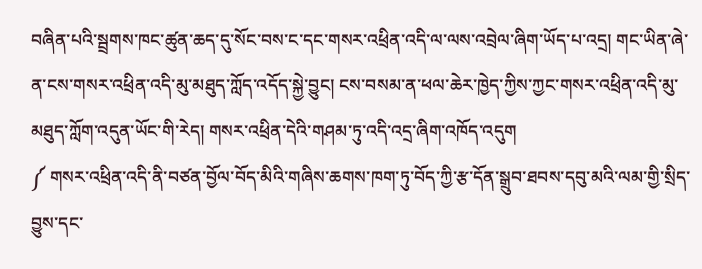བཞིན་པའི་སྦྲགས་ཁང་ཚུན་ཆད་དུ་སོང་བས་ང་དང་གསར་འཕྲིན་འདི་ལ་ལས་འབྲེལ་ཞིག་ཡོད་པ་འདྲ། གང་ཡིན་ཞེ་ན་ངས་གསར་འཕྲིན་འདི་མུ་མཐུད་ཀློད་འདོད་སྐྱེ་བྱུང། ངས་བསམ་ན་ཕལ་ཆེར་ཁྱེད་ཀྱིས་ཀྱང་གསར་འཕྲིན་འདི་མུ་མཐུད་ཀློག་འདུན་ཡོང་གི་རེད། གསར་འཕྲིན་དེའི་གཤམ་ཏུ་འདི་འདྲ་ཞིག་འཁོད་འདུག
༼ གསར་འཕྲིན་འདི་ནི་བཙན་བྱོལ་བོད་མིའི་གཞིས་ཆགས་ཁག་ཏུ་བོད་ཀྱི་རྩ་དོན་སྒྲུབ་ཐབས་དབུ་མའི་ལམ་གྱི་སྲིད་བྱུས་དང་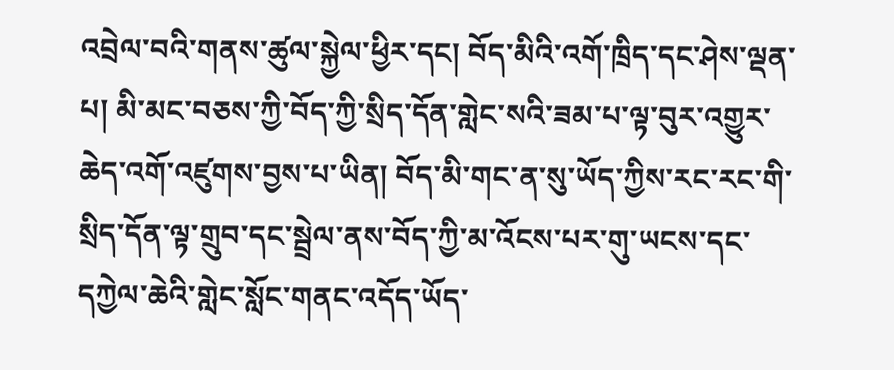འབྲེལ་བའི་གནས་ཚུལ་སྐྱེལ་ཕྱིར་དང། བོད་མིའི་འགོ་ཁྲིད་དང་ཤེས་ལྡན་པ། མི་མང་བཅས་ཀྱི་བོད་ཀྱི་སྲིད་དོན་གླེང་སའི་ཟམ་པ་ལྟ་བུར་འགྱུར་ཆེད་འགོ་འཛུགས་བྱས་པ་ཡིན། བོད་མི་གང་ན་སུ་ཡོད་ཀྱིས་རང་རང་གི་སྲིད་དོན་ལྟ་གྲུབ་དང་སྦྲེལ་ནས་བོད་ཀྱི་མ་འོངས་པར་གུ་ཡངས་དང་དཀྱེལ་ཆེའི་གླེང་སློང་གནང་འདོད་ཡོད་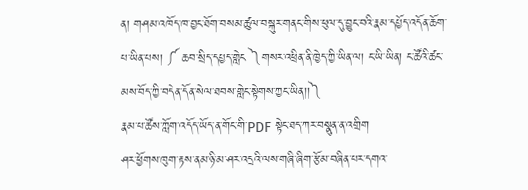ན། གཤམ་འཁོད་ཁ་བྱང་ཐོག་བསམ་ཚུལ་བསྐུར་གནང་གིས་ཕུལ་དུ་བྱུང་བའི་རྣམ་དཔྱོད་འདོན་ཆོག་པ་ཡིན་པས། ༼ ཆབ་སྲིད་དཔྱད་གླེང ༽གསར་འཕྲིན་ནི་ཁྱེད་ཀྱི་ཡིན་ལ། ང་ཡི་ཡིན། ང་ཚོའི་ཚང་མས་བོད་ཀྱི་བདེན་དོན་སེལ་ཐབས་གླེང་སྟེགས་ཀྱང་ཡིན།།༽
རྣམ་པ་ཚོས་ཀློག་འདོད་ཡོད་ན་གོང་གི་PDF སྟེང་ཐད་ཀར་བསྣུན་ན་འགྲིག
ཤར་ཕྱོགས་ཁུག་རྟས་ནམ་ཉི་མ་ཤར་འདྲའི་ལས་གཞི་ཞིག་རྩོམ་བཞིན་པར་དགའ་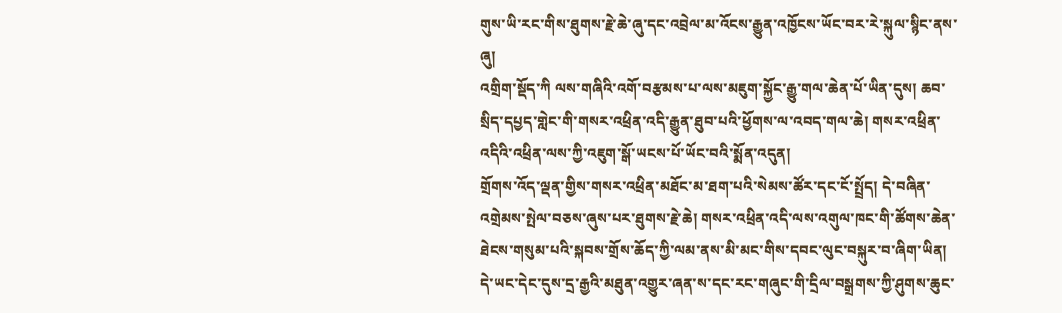གུས་ཡི་རང་གིས་ཐུགས་རྗེ་ཆེ་ཞུ་དང་འབྲེལ་མ་འོངས་རྒྱུན་འཁྱོངས་ཡོང་བར་རེ་སྐུལ་སྙིང་ནས་ཞུ།
འགྲིག་སྡོད་ཀི ལས་གཞིའི་འགོ་བརྩམས་པ་ལས་མཇུག་སྐྱོང་རྒྱུ་གལ་ཆེན་པོ་ཡིན་དུས། ཆབ་སྲིད་དཔྱད་གླེང་གི་གསར་འཕྲིན་འདི་རྒྱུན་ཐུབ་པའི་ཕྱོགས་ལ་འབད་གལ་ཆེ། གསར་འཕྲིན་འདིའི་འཕྲིན་ལས་ཀྱི་འཇུག་སྒོ་ཡངས་པོ་ཡོང་བའི་སྨོན་འདུན།
གྲོགས་འོད་ལྡན་གྱིས་གསར་འཕྲིན་མཐོང་མ་ཐག་པའི་སེམས་ཚོར་དང་ངོ་སྤྲོད། དེ་བཞིན་འགྲེམས་སྤེལ་བཅས་ཞུས་པར་ཐུགས་རྗེ་ཆེ། གསར་འཕྲིན་འདི་ལས་འགུལ་ཁང་གི་ཚོགས་ཆེན་ཐེངས་གསུམ་པའི་སྐབས་གྲོས་ཆོད་ཀྱི་ལམ་ནས་མི་མང་གིས་དབང་ལུང་བསྐུར་བ་ཞིག་ཡིན། དེ་ཡང་དེང་དུས་དྲ་རྒྱའི་མཐུན་འགྱུར་ཞན་ས་དང་རང་གཞུང་གི་དྲིལ་བསྒྲགས་ཀྱི་ཤུགས་ཆུང་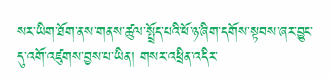སར་ཡིག་ཐོག་ནས་གནས་ཚུལ་སྤྲོད་པའི་ཕོ་ཉ་ཞིག་དགོས་སྟབས་ཞར་བྱུང་དུ་འགོ་འཛུགས་བྱས་པ་ཡིན། གསར་འཕྲིན་འདིར་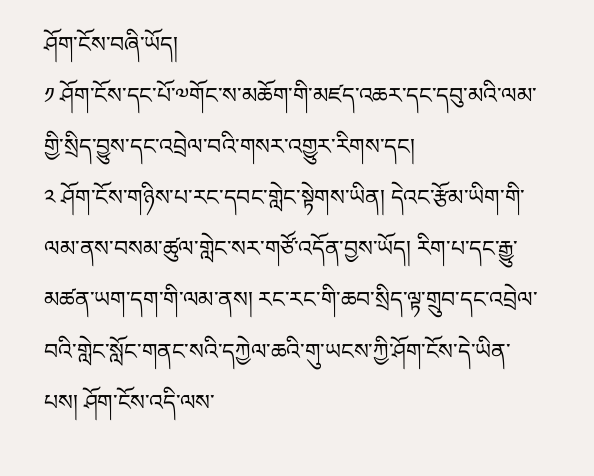ཤོག་ངོས་བཞི་ཡོད།
༡ ཤོག་ངོས་དང་པོ་༧གོང་ས་མཆོག་གི་མཛད་འཆར་དང་དབུ་མའི་ལམ་གྱི་སྲིད་བྱུས་དང་འབྲེལ་བའི་གསར་འགྱུར་རིགས་དང།
༢ ཤོག་ངོས་གཉིས་པ་རང་དབང་གླེང་སྟེགས་ཡིན། དེའང་རྩོམ་ཡིག་གི་ལམ་ནས་བསམ་ཚུལ་གླེང་སར་གཙོ་འདོན་བྱས་ཡོད། རིག་པ་དང་རྒྱུ་མཚན་ཡག་དག་གི་ལམ་ནས། རང་རང་གི་ཆབ་སྲིད་ལྟ་གྲུབ་དང་འབྲེལ་བའི་གླེང་སློང་གནང་སའི་དཀྱེལ་ཆའི་གུ་ཡངས་ཀྱི་ཤོག་ངོས་དེ་ཡིན་པས། ཤོག་ངོས་འདི་ལས་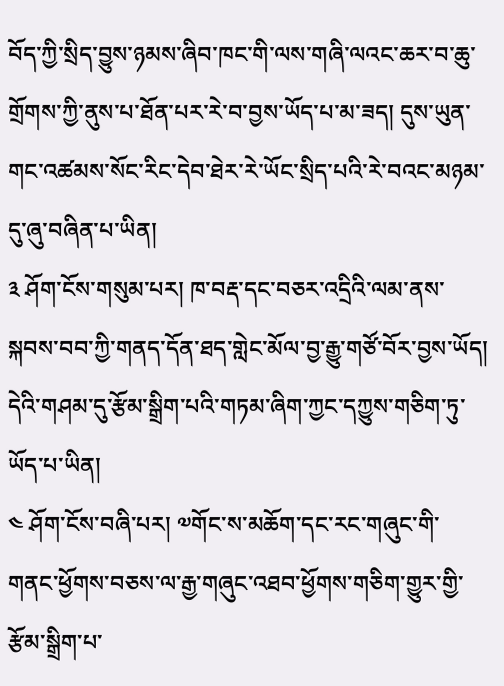བོད་ཀྱི་སྲིད་བྱུས་ཉམས་ཞིབ་ཁང་གི་ལས་གཞི་ལའང་ཆར་བ་ཆུ་གྲོགས་ཀྱི་ནུས་པ་ཐོན་པར་རེ་བ་བྱས་ཡོད་པ་མ་ཟད། དུས་ཡུན་གང་འཚམས་སོང་རིང་དེབ་ཐེར་རེ་ཡོང་སྲིད་པའི་རེ་བའང་མཉམ་དུ་ཞུ་བཞིན་པ་ཡིན།
༣ ཤོག་ངོས་གསུམ་པར། ཁ་བརྡ་དང་བཅར་འདྲིའི་ལམ་ནས་སྐབས་བབ་ཀྱི་གནད་དོན་ཐད་གླེང་མོལ་བྱ་རྒྱུ་གཙོ་བོར་བྱས་ཡོད། དེའི་གཤམ་དུ་རྩོམ་སྒྲིག་པའི་གཏམ་ཞིག་ཀྱང་དཀྱུས་གཅིག་ཏུ་ཡོད་པ་ཡིན།
༤ ཤོག་ངོས་བཞི་པར། ༧གོང་ས་མཆོག་དང་རང་གཞུང་གི་གནང་ཕྱོགས་བཅས་ལ་རྒྱ་གཞུང་འཐབ་ཕྱོགས་གཅིག་གྱུར་གྱི་རྩོམ་སྒྲིག་པ་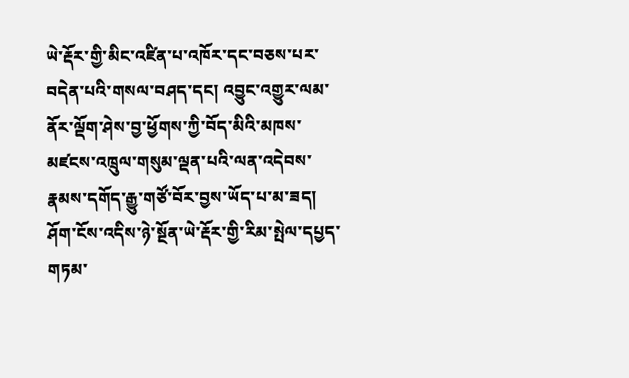ཡེ་རྡོར་གྱི་མིང་འཛིན་པ་འཁོར་དང་བཅས་པར་བདེན་པའི་གསལ་བཤད་དང། འབྱུང་འགྱུར་ལམ་ནོར་ལྡོག་ཤེས་བྱ་ཕྱོགས་ཀྱི་བོད་མིའི་མཁས་མཛངས་འཁྲུལ་གསུམ་ལྡན་པའི་ལན་འདེབས་རྣམས་དགོད་རྒྱུ་གཙོ་བོར་བྱས་ཡོད་པ་མ་ཟད། ཤོག་ངོས་འདིས་ཉེ་སྔོན་ཡེ་རྡོར་གྱི་རིམ་སྤེལ་དཔྱད་གཏམ་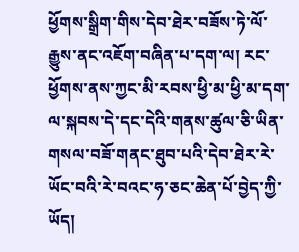ཕྱོགས་སྒྲིག་གིས་དེབ་ཐེར་བཟོས་ཏེ་ལོ་རྒྱུས་ནང་འཇོག་བཞིན་པ་དག་ལ། རང་ཕྱོགས་ནས་ཀྱང་མི་རབས་ཕྱི་མ་ཕྱི་མ་དག་ལ་སྐབས་དེ་དང་དེའི་གནས་ཚུལ་ཅི་ཡིན་གསལ་བཟོ་གནང་ཐུབ་པའི་དེབ་ཐེར་རེ་ཡོང་བའི་རེ་བའང་ཧ་ཅང་ཆེན་པོ་བྱེད་ཀྱི་ཡོད།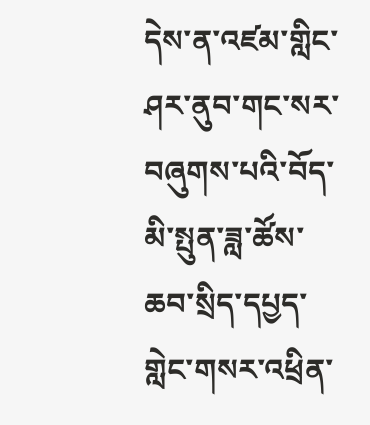དེས་ན་འཛམ་གླིང་ཤར་ནུབ་གང་སར་བཞུགས་པའི་བོད་མི་སྤུན་ཟླ་ཚོས་ཆབ་སྲིད་དཔྱད་གླེང་གསར་འཕྲིན་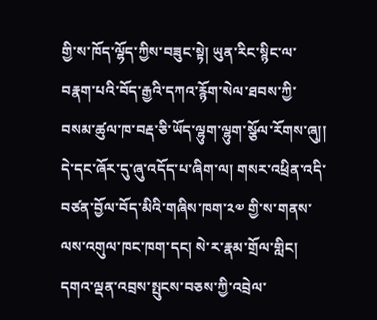གྱི་ས་ཁོད་ལྷོད་ཀྱིས་བཟུང་སྟེ། ཡུན་རིང་སྙིང་ལ་བརྣག་པའི་བོད་རྒྱའི་དཀའ་རྙོག་སེལ་ཐབས་ཀྱི་བསམ་ཚུལ་ཁ་བརྡ་ཅི་ཡོད་ལྷུག་ལྷུག་སྩོལ་རོགས་ཞུ།།
དེ་དང་ཞོར་དུ་ཞུ་འདོད་པ་ཞིག་ལ། གསར་འཕྲིན་འདི་བཙན་བྱོལ་བོད་མིའི་གཞིས་ཁག་༢༧ གྱི་ས་གནས་ལས་འགུལ་ཁང་ཁག་དང། སེ་ར་རྣམ་གྲོལ་གླིང། དགའ་ལྡན་འབྲས་སྤུངས་བཅས་ཀྱི་འབྲེལ་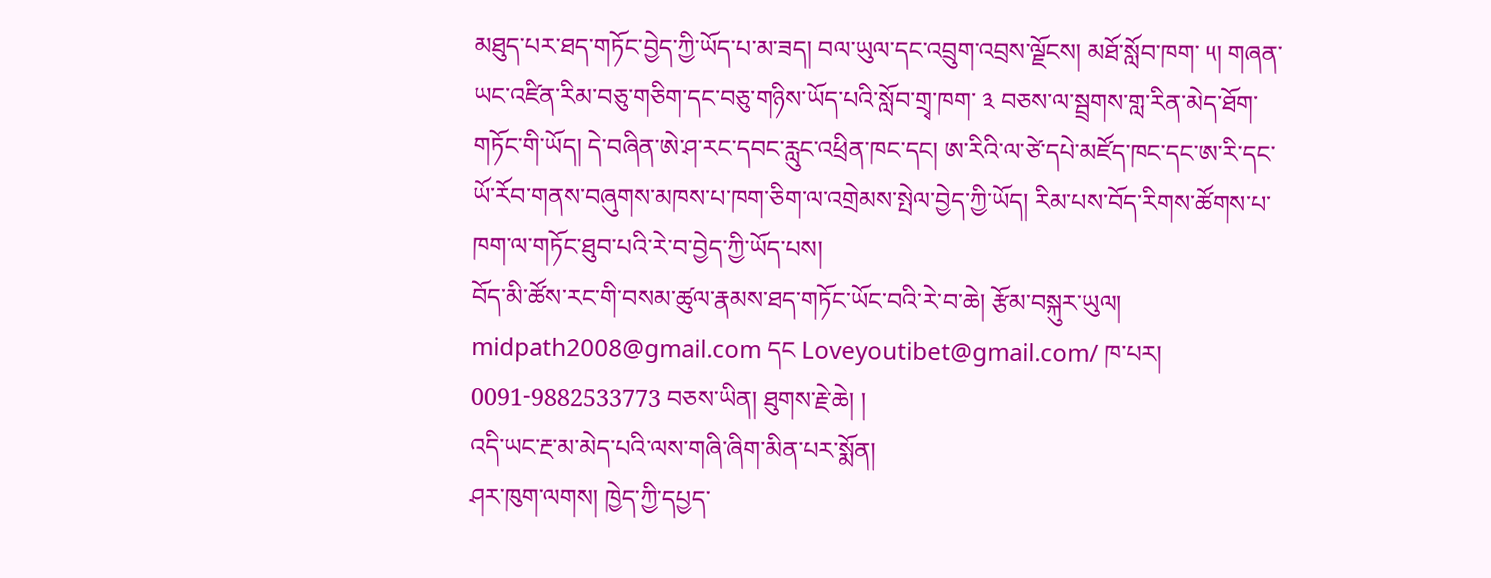མཐུད་པར་ཐད་གཏོང་བྱེད་ཀྱི་ཡོད་པ་མ་ཟད། བལ་ཡུལ་དང་འབྲུག་འབྲས་ལྗོངས། མཐོ་སློབ་ཁག་ ༥། གཞན་ཡང་འཛིན་རིམ་བཅུ་གཅིག་དང་བཅུ་གཉིས་ཡོད་པའི་སློབ་གྲྭ་ཁག་ ༣ བཅས་ལ་སྦྲགས་གླ་རིན་མེད་ཐོག་གཏོང་གི་ཡོད། དེ་བཞིན་ཨེ་ཤ་རང་དབང་རླུང་འཕྲིན་ཁང་དང། ཨ་རིའི་ལ་ཙེ་དཔེ་མཛོད་ཁང་དང་ཨ་རི་དང་ཡོ་རོབ་གནས་བཞུགས་མཁས་པ་ཁག་ཅིག་ལ་འགྲེམས་སྤེལ་བྱེད་ཀྱི་ཡོད། རིམ་པས་བོད་རིགས་ཚོགས་པ་ཁག་ལ་གཏོང་ཐུབ་པའི་རེ་བ་བྱེད་ཀྱི་ཡོད་པས།
བོད་མི་ཚོས་རང་གི་བསམ་ཚུལ་རྣམས་ཐད་གཏོང་ཡོང་བའི་རེ་བ་ཆེ། རྩོམ་བསྐུར་ཡུལ། midpath2008@gmail.com དང Loveyoutibet@gmail.com/ ཁ་པར། 0091-9882533773 བཅས་ཡིན། ཐུགས་རྗེ་ཆེ། །
འདི་ཡང་རྔ་མ་མེད་པའི་ལས་གཞི་ཞིག་མིན་པར་སྨོན།
ཤར་ཁུག་ལགས། ཁྱེད་ཀྱི་དཔྱད་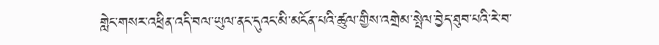གླེང་གསར་འཕྲིན་འདི་བལ་ཡུལ་ནང་དུའང་མི་མངོན་པའི་ཚུལ་གྱིས་འགྲེམ་སྤེལ་བྱེད་ཐུབ་པའི་རེ་བ་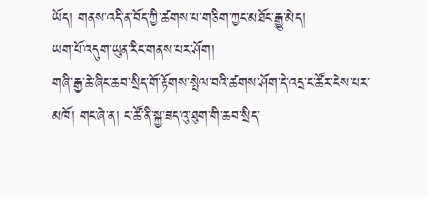ཡོད། གནས་འདི་ན་བོད་ཀྱི་ཚགས་པ་གཅིག་ཀྱང་མཐོང་རྒྱུ་མེད།
ཡག་པོ་འདུག་ཡུན་རིང་གནས་པར་ཤོག།
གཞི་རྒྱ་ཆེ་ཞིང་ཆབ་སྲིད་གོ་རྟོགས་སྤེལ་བའི་ཚགས་ཤོག་དེ་འདྲ་ང་ཚོར་ངེས་པར་མཁོ། གང་ཞེ་ན། ང་ཚོ་ནི་སྐྱ་ཟད་འུ་ཐུག་གི་ཆབ་སྲིད་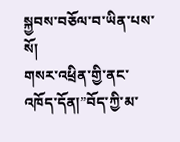སྐྱབས་བཅོལ་བ་ཡིན་པས་སོ།
གསར་འཕྲིན་གྱི་ནང་འཁོད་དོན།”བོད་ཀྱི་མ་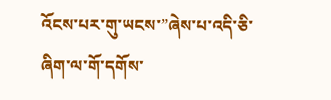འོངས་པར་གུ་ཡངས་”ཞེས་པ་འདི་ཅི་ཞིག་ལ་གོ་དགོས་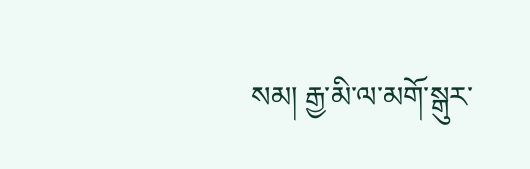སམ། རྒྱ་མི་ལ་མགོ་སྒུར་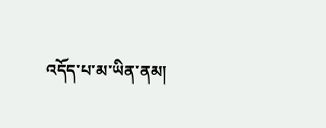འདོད་པ་མ་ཡིན་ནམ།